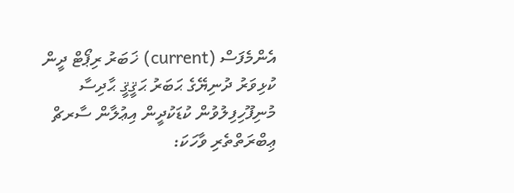އެންމެފަސް (current) ޚަބަރު ރިޕޯޓް ދީން ކުޅިވަރު ދުނިޔޭގެ ޙަބަރު ޙަޤީޤީ ޙާދިސާ މުނިފޫހިފިލުވުން ކުޑަކުދީން އިޢުލާން ސާރޗް
ޢިބްރަތްތެރި ވާހަކަ: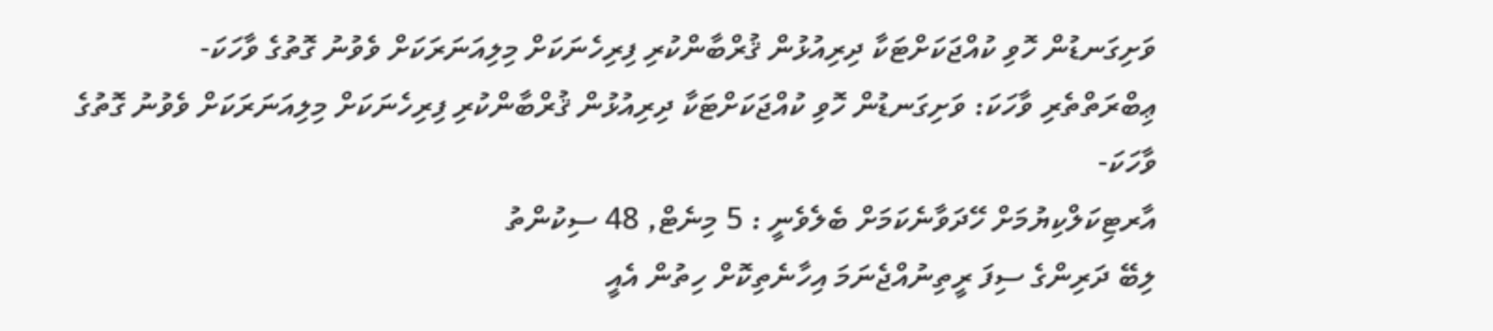ވަށިގަނޑުން ހޮވި ކުއްޖަކަށްޓަކާ ދިރިއުޅުން ޤުރްބާންކުރި ފިރިހެނަކަށް މިލިއަނަރަކަށް ވެވުނު ގޮތުގެ ވާހަކަ-
ޢިބްރަތްތެރި ވާހަކަ: ވަށިގަނޑުން ހޮވި ކުއްޖަކަށްޓަކާ ދިރިއުޅުން ޤުރްބާންކުރި ފިރިހެނަކަށް މިލިއަނަރަކަށް ވެވުނު ގޮތުގެ ވާހަކަ-
އާރޓިކަލްކިޔުމަށް ހޭދަވާނެކަމަށް ބެލެވެނީ : 5 މިނެޓް, 48 ސިކުންތު
ލިބޭ ދަރިންގެ ސިފަ ރީތިނުއްޖެނަމަ އިހާނެތިކޮށް ހިތުން އެއީ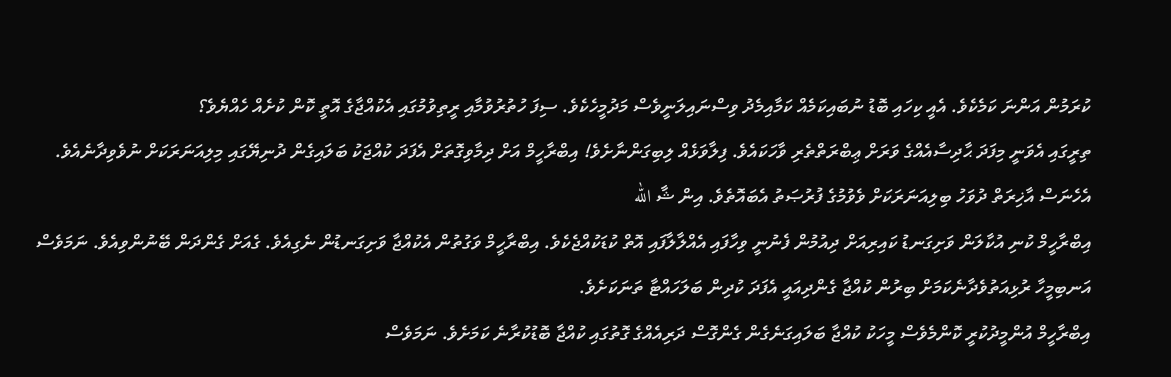ކުރަމުން އަންނަ ކަމެކެވެ. އެއީ ކިހައި ބޮޑު ނުބައިކަމެއް ކަމާއިމެދު ވިސްނައިލަނީވެސް މަދުމީހެކެވެ. ސިފަ ހުތުރުވުމާއި ރީތިވުމުގައި އެކުއްޖާގެ އޮތީ ކޮން ކުށެއް ހެއްޔެވެ؟
ތިރީގައި އެވަނީ މިފަދަ ޙާދިސާއެއްގެ ވަރަށް ޢިބްރަތްތެރި ވާހަކައެވެ. ފިލާވަޅެއް ލިބިގަންނާށެވެ! އިބްރާހީމް އަށް ދިމާވިގޮތަށް އެފަދަ ކުއްޖަކު ބަލައިގެން ދުނިޔޭގައި މިލިއަނަރަކަށް ނުވެވިދާނެއެވެ. އެހެނަސް އާޚިރަތް ދުވަހު ބިލިއަނަރަކަށް ވެވުމުގެ ފުރުޞަތު އެބައޮތެވެ. އިން ޝާ الله
އިބްރާހީމް ކުނި އުކާލަން ވަށިގަނޑު ކައިރިއަށް ދިއުމުން ފެނުނީ ވިހާފައި އެއްލާލާފައި އޮތް ކުޑަކުއްޖެކެވެ. އިބްރާހީމް ވަގުތުން އެކުއްޖާ ވަށިގަނޑުން ނެގިއެވެ. ގެއަށް ގެންދަން ބޭނުންވިއެވެ. ނަމަވެސް އަނބިމީހާ ރުޅިއަތުވެދާނެކަމަށް ބިރުން ކުއްޖާ ގެންދިއައީ އެފަދަ ކުދިން ބަލަހައްޓާ ތަނަކަށެވެ.
އިބްރާހީމް އުންމީދުކުރީ ކޮންމެވެސް މީހަކު ކުއްޖާ ބަލައިގަނެގެން ގެންގޮސް ދަރިއެއްގެ ގޮތުގައި ކުއްޖާ ބޮޑުކުރާނެ ކަމަށެވެ. ނަމަވެސް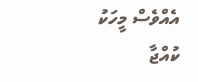އެއްވެސް މީހަކު ކުއްޖާ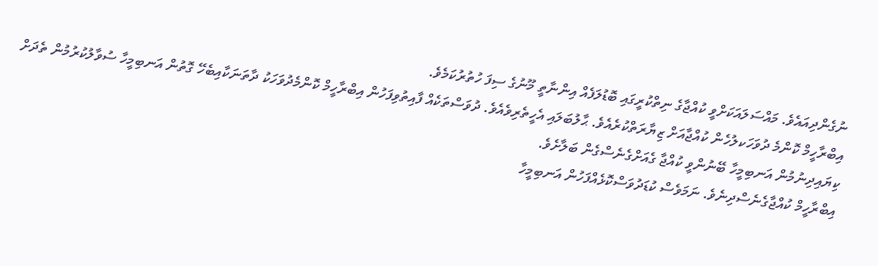ނުގެންދިއައެވެ. މައްސަލައަކަށްވީ ކުއްޖާގެ ނިތްކުރީގައި ބޮޑުލަފެއް އިންނާތީ މޫނުގެ ސިފަ ހުތުރުކަމެވެ.
އިބްރާހީމް ކޮންމެ ދުވަހަކލުހެން ކުއްޖާއަށް ޒިޔާރަތްކުރެއެވެ. ޙާލުބަލައި އެހީތެރިވެއެވެ. ދުވަސްތަކެއް ފާއިތުވިފަހުން އިބްރާހީމް ކޮންމެދުވަހަކު ދާތަނަކާއިބެހޭ ގޮތުން އަނބިމީހާ ސުވާލުކުރުމުން ތެދަށް ކިޔައިދިނުމުން އަނބިމީހާ ބޭނުންވީ ކުއްޖާ ގެއަށްގެނެސްގެން ބަލާށެވެ.
އިބްރާހީމް ކުއްޖާގެނެސްދިނެވެ. ނަމަވެސް ކުޑަދުވަސްކޮޅެއްފަހުން އަނބިމީހާ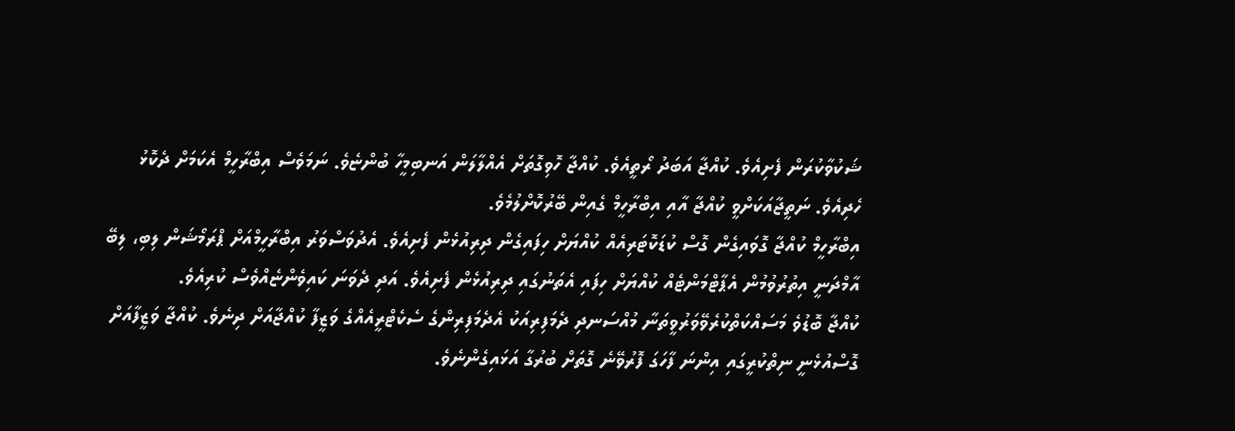ޝަކުވާކުރަން ފެށިއެވެ. ކުއްޖާ އަބަދު ރޯތީއެވެ. ކުއްޖާ ހޮވިގޮތަށް އެއްލާލަން އަނބިމީހާ ބުންޏެވެ. ނަމަވެސް އިބްރާހީމް އެކަމަށް ދެކޮޅު ހެދިއެވެ. ނަތީޖާއަކަށްވީ ކުއްޖާ އާއި އިބްރާހީމް ގެއިން ބޭރުކޮށްލުމެވެ.
އިބްރާހީމް ކުއްޖާ ގޮވައިގެން ގޮސް ކުޑަކޮޓަރިއެއް ކުއްޔަށް ހިފައިގެން ދިރިއުޅެން ފެށިއެވެ. އެދުވަސްވަރު އިބްރާހީމްއަށް ޕްރަމޯޝަން ލިބި، ލިބޭ އާމްދަނީ އިތުރުވުމުން އެޕާޓްމަންޓެއް ކުއްޔަށް ހިފައި އެތަނުގައި ދިރިއުޅެން ފެށިއެވެ. އަދި ދެވަނަ ކައިވެންޏެއްވެސް ކުރިއެވެ.
ކުއްޖާ ބޮޑުވެ މަސައްކަތްކުރެވޭވަރުވީތަނާ މުއްސަނދި ދެމަފިރިއަކު އެދެމަފިރިންގެ ސެކެޓްރީއެއްގެ ވަޒީފާ ކުއްޖާއަށް ދިނެވެ. ކުއްޖާ ވަޒީފާއަށް ގޮސްއުޅެނީ ނިތްކުރީގައި އިންނަ ފާހަގަ ފޮރުވޭނެ ގޮތަށް ބުރުގާ އަޅައިގެންނެވެ.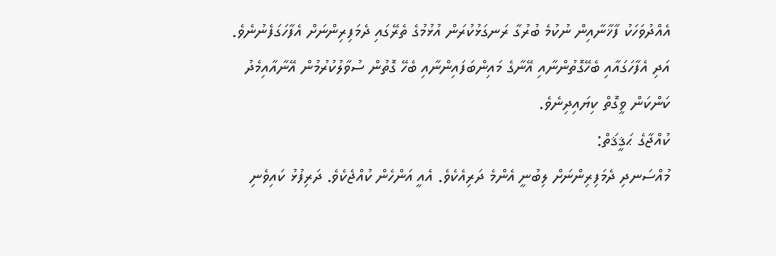އެއްދުވަހަކު ފާޚާނާއިން ނުކުމެ ބުރުގާ ރަނގަޅުކުރަން އުޅުމުގެ ތެރޭގައި ދެމަފިރިންނަށް އެފާހަގަފެނުނެވެ. އަދި އެފާހަގައާއި ބެހޭގޮތުންނާއި އޭނާގެ މައިންބަފައިންނާއި ބެހޭ ގޮތުން ސުވާލުކުރުމުން އޭނާއާއިމެދު ކަންކަން ވީގޮތް ކިޔައިދިނެވެ.
ކުއްޖާގެ ޙަޤީޤަތް:
މުއްސަނދި ދެމަފިރިންނަށް ލިބުނީ އެންމެ ދަރިއެކެވެ. އެއީ އަންހެން ކުއްޖެކެވެ. ދަރިފުޅު ކައިވެނި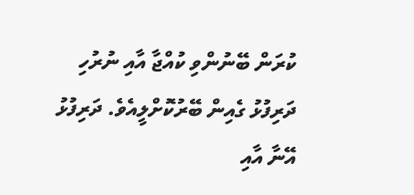ކުރަން ބޭނުންވި ކުއްޖާ އާއި ނުރުހި ދަރިފުޅު ގެއިން ބޭރުކޮށްލީއެވެ. ދަރިފުޅު އޭނާ އާއި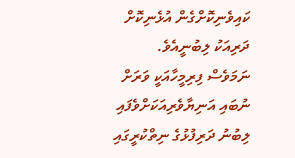ކައިވެނިކޮށްގެން އުޅެނިކޮށް ދަރިއަކު ލިބުނީއެވެ. ނަމަވެސް ފިރިމީހާއަކީ ވަރަށް ނުބައި އަނިޔާވެރިއަކަށްވެފައި ލިބުނު ދަރިފުޅުގެ ނިތްކުރީގައި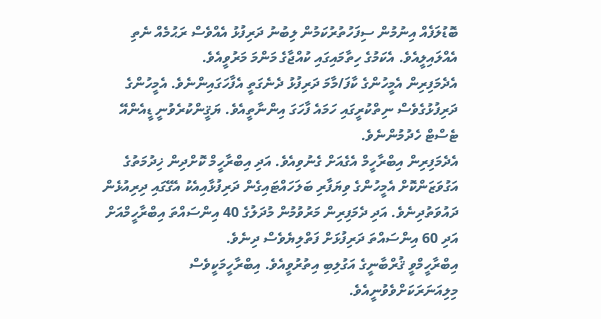ބޮޑުލަފެއް އިނުމުން ސިފަހުތުރުކަމުން ލިބުނު ދަރިފުޅު އެއްވެސް ރަޙުމެއް ނެތި އެއްލައިލީއެވެ. އެކަމުގެ ހިތާމައިގައި ކުއްޖާގެ މަންމަ މަރުވީއެވެ.
އެދެމަފިރިން އެމީހުންގެ ކާފަ/މާމަ ދަރިފުޅު ދެނެގަތީ އެފާހަގައިންނެވެ. އެމީހުންގެ ދަރިފުޅުގެވެސް ނިތްކުރީގައި ހަމައެ ފާހަގަ އިންނާތީއެވެ. ޔަޤީންކުރެވުނީ ޑީއެންއޭ ޓެސްޓް ހެދުމުންނެވެ.
އެދެމަފިރިން އިބްރާހީމް އެގެއަށް ގެނުވިއެވެ. އަދި އިބްރާހީމް ކޮށްދިން ޚިދުމަތުގެ އަގުވަޒަންކޮށް އެމީހުންގެ ވިޔަފާރި ބަލަހައްޓައިގެން ދަރިފުޅާއިއެކު އެގޭގައި ދިރިއުޅެން ދައުވަތުދިނެވެ. އަދި ދެމަފިރިން މަރުވުމުން މުދަލުގެ 40 އިންސައްތަ އިބްރާހީމްއަށް އަދި 60 އިންސައްތަ ދަރިފުޅަށް ފަތްލިޔެވެސް ދިނެވެ.
އިބްރާހީމްވީ ޤުރްބާނީގެ އަގުލިބި އިތުރުވީއެވެ. އިބްރާހީމަކީވެސް މިލިއަނަރަކަށްވެވުނީއެވެ.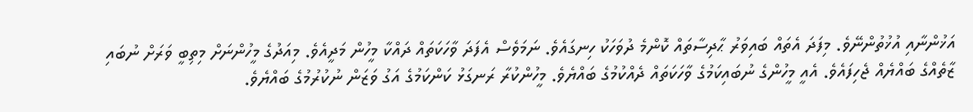އަޚުންނާއި އުޚުތުންނޭވެ. މިފަދަ އެތައް ބައިވަރު ޙާދިސާތައް ކޮންމެ ދުވަހަކު ހިނގައެވެ. ނަމަވެސް އެފަދަ ވާހަކަތައް ދައްކާ މީހުން މަދީއެވެ. މިއަދުގެ މީހުންނަށް މިތިބީ ވަރަށް ނުބައި ޒާތެއްގެ ބައްޔެއް ޖެހިފައެވެ. އެއީ މީހުންގެ ނުބައިކަމުގެ ވާހަކަތައް ދެއްކުމުގެ ބައްޔެވެ. މީހުންކުރާ ރަނގަޅު ކަންކަމުގެ އަގު ވަޒަން ނުކުރުމުގެ ބައްޔެވެ.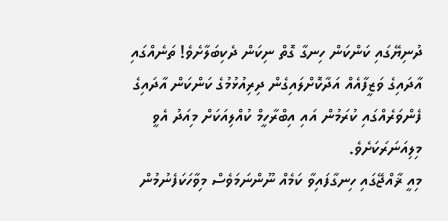ދުނިޔޭގައި ކަންކަން ހިނގާ ގޮތް ނިކަން ދެކިބަލާށެވެ! ތަނެއްގައި އާދައިގެ ވަޒީފާއެއް އަދާކޮށްލައިގެން ދިރިއުޅުމުގެ ކަންކަން އާދައިގެ ފެންވަރެއްގައި ކުރަމުން އައި އިބްރާހީމް ކުއްލިއަކަށް މިއަދު އެވީ މިލިއަނަރަކަށެވެ.
މިއީ ޜާއްޖޭގައި ހިނގާފައިވާ ކަމެއް ނޫންނަމަވެސް މިވާހަކަފެނުމުން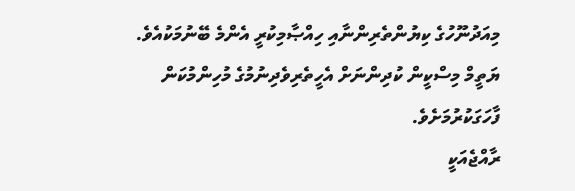މިއަދުނޫހުގެ ކިޔުންތެރިންނާއި ހިއްޞާމިކުރީ އެންމެ ބޭނުމަކުއެވެ. ޔަތީމް މިސްކީން ކުދިންނަށް އެހީތެރިވެދިނުމުގެ މުހިންމުކަން ފާހަގަކުރުމަށެވެ.
ރާއްޖެއަކީ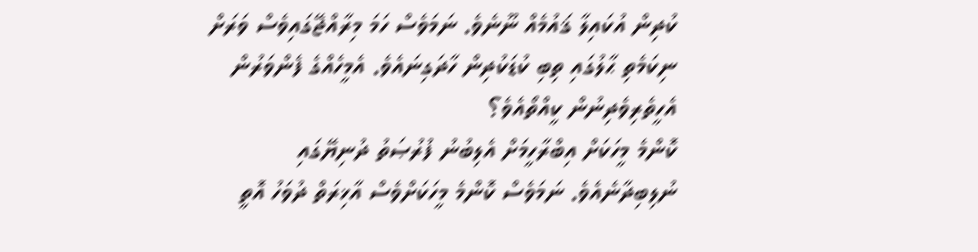ކުދިން އުކައިލާ ޤައުމެއް ނޫނެވެ. ނަމަވެސް ހަމަ މިރާއްޖޭގައިވެސް ވަރަށް ނިކަމެތި ޙާލުގައި ތިބި ކުޑަކުދިން ހާދަގިނައެވެ. އެމީހެއްގެ ފެންވަރުން އެހީތެރިވެދިނުން ކީއްތޯއެވެ؟
ކޮންމެ މީހަކަށް އިބްރާހީމަށް އެލިބުނު ފުރުޞަތު ދުނިޔޭގައި ނުލިބިދާނެއެވެ. ނަމަވެސް ކޮންމެ މީހަކަށްވެސް އާޚިރަތް ދުވަހު އޮތީ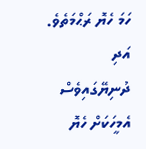ހަމަ ހެޔޮ ރަޙްމަތެވެ. އަދި ދުނިޔޭގައިވެސް އެމީހަކަށް ހެޔޮ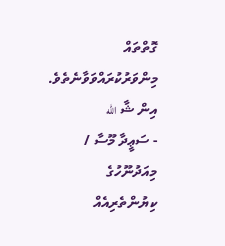ގޮތްތައް މިންވަރުކުރައްވަވާނެތެވެ. އިން ޝާ الله
- ސަޢީދާ މޫސާ / މިއަދުނޫހުގެ ކިޔުންތެރިއެއް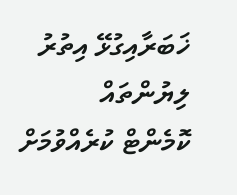ޚަބަރާއިގުޅޭ އިތުރު ލިޔުންތައް
ކޮމެންޓް ކުރެއްވުމަށް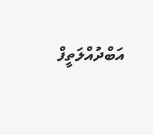އަބްދުއްލަތީފް